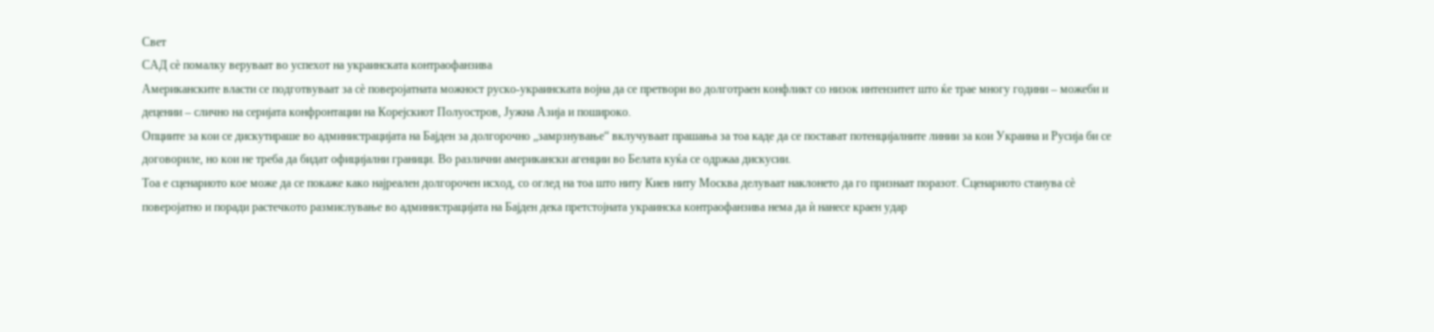Свет
САД сè помалку веруваат во успехот на украинската контраофанзива
Американските власти се подготвуваат за сè поверојатната можност руско-украинската војна да се претвори во долготраен конфликт со низок интензитет што ќе трае многу години – можеби и децении – слично на серијата конфронтации на Корејскиот Полуостров, Јужна Азија и пошироко.
Опциите за кои се дискутираше во администрацијата на Бајден за долгорочно „замрзнување“ вклучуваат прашања за тоа каде да се постават потенцијалните линии за кои Украина и Русија би се договориле, но кои не треба да бидат официјални граници. Во различни американски агенции во Белата куќа се одржаа дискусии.
Тоа е сценариото кое може да се покаже како најреален долгорочен исход, со оглед на тоа што ниту Киев ниту Москва делуваат наклонето да го признаат поразот. Сценариото станува сè поверојатно и поради растечкото размислување во администрацијата на Бајден дека претстојната украинска контраофанзива нема да ѝ нанесе краен удар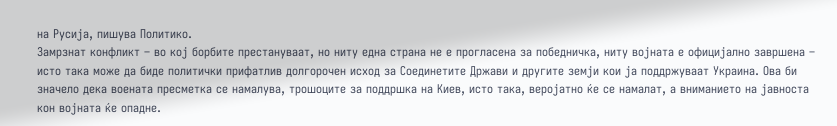на Русија, пишува Политико.
Замрзнат конфликт – во кој борбите престануваат, но ниту една страна не е прогласена за победничка, ниту војната е официјално завршена – исто така може да биде политички прифатлив долгорочен исход за Соединетите Држави и другите земји кои ја поддржуваат Украина. Ова би значело дека воената пресметка се намалува, трошоците за поддршка на Киев, исто така, веројатно ќе се намалат, а вниманието на јавноста кон војната ќе опадне.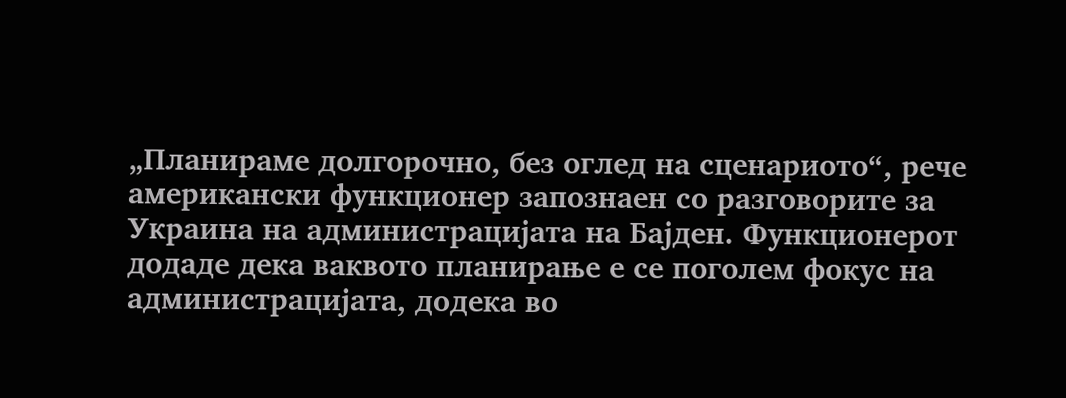„Планираме долгорочно, без оглед на сценариото“, рече американски функционер запознаен со разговорите за Украина на администрацијата на Бајден. Функционерот додаде дека ваквото планирање е се поголем фокус на администрацијата, додека во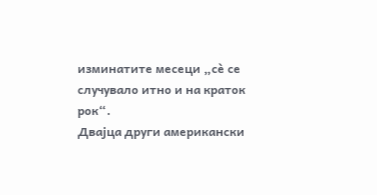изминатите месеци „сè се случувало итно и на краток рок“.
Двајца други американски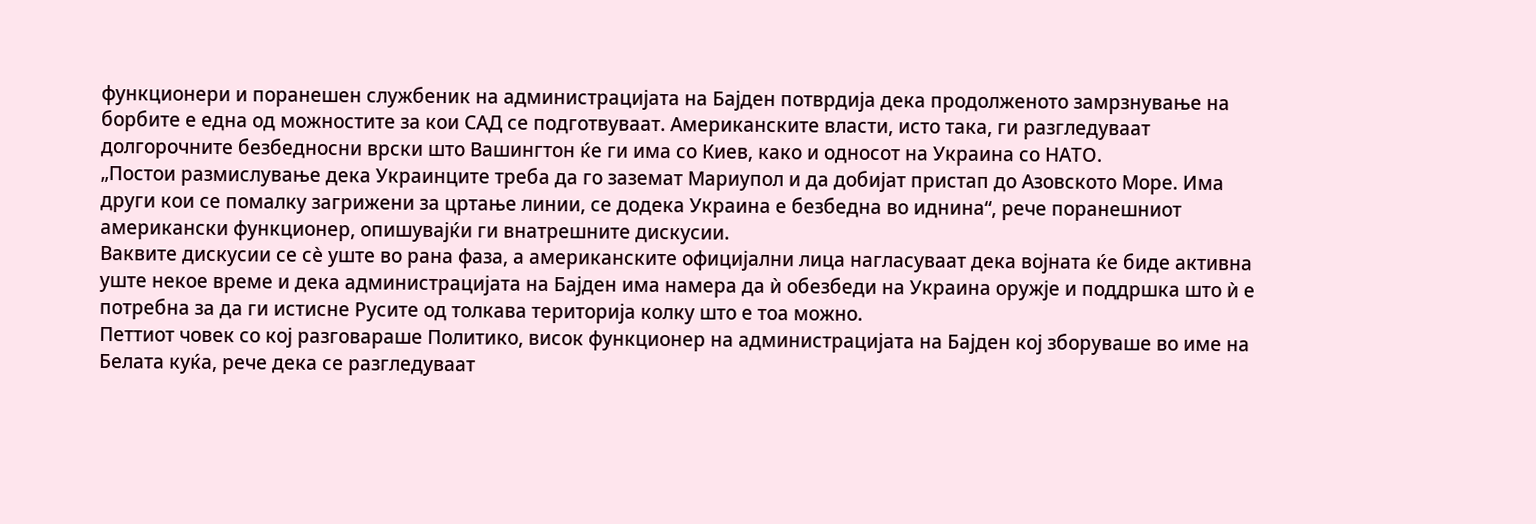функционери и поранешен службеник на администрацијата на Бајден потврдија дека продолженото замрзнување на борбите е една од можностите за кои САД се подготвуваат. Американските власти, исто така, ги разгледуваат долгорочните безбедносни врски што Вашингтон ќе ги има со Киев, како и односот на Украина со НАТО.
„Постои размислување дека Украинците треба да го заземат Мариупол и да добијат пристап до Азовското Море. Има други кои се помалку загрижени за цртање линии, се додека Украина е безбедна во иднина“, рече поранешниот американски функционер, опишувајќи ги внатрешните дискусии.
Ваквите дискусии се сè уште во рана фаза, а американските официјални лица нагласуваат дека војната ќе биде активна уште некое време и дека администрацијата на Бајден има намера да ѝ обезбеди на Украина оружје и поддршка што ѝ е потребна за да ги истисне Русите од толкава територија колку што е тоа можно.
Петтиот човек со кој разговараше Политико, висок функционер на администрацијата на Бајден кој зборуваше во име на Белата куќа, рече дека се разгледуваат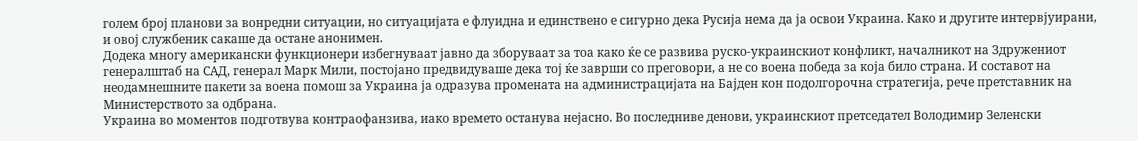голем број планови за вонредни ситуации, но ситуацијата е флуидна и единствено е сигурно дека Русија нема да ја освои Украина. Како и другите интервјуирани, и овој службеник сакаше да остане анонимен.
Додека многу американски функционери избегнуваат јавно да зборуваат за тоа како ќе се развива руско-украинскиот конфликт, началникот на Здружениот генералштаб на САД, генерал Марк Мили, постојано предвидуваше дека тој ќе заврши со преговори, а не со воена победа за која било страна. И составот на неодамнешните пакети за воена помош за Украина ја одразува промената на администрацијата на Бајден кон подолгорочна стратегија, рече претставник на Министерството за одбрана.
Украина во моментов подготвува контраофанзива, иако времето останува нејасно. Во последниве денови, украинскиот претседател Володимир Зеленски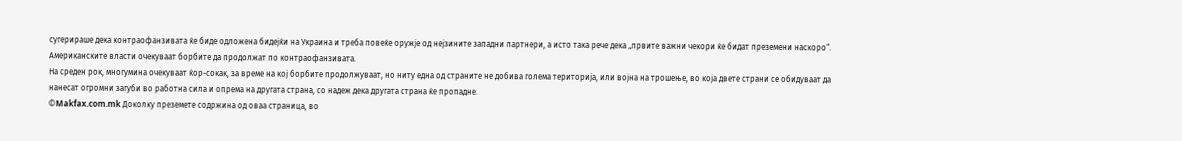сугерираше дека контраофанзивата ќе биде одложена бидејќи на Украина и треба повеќе оружје од нејзините западни партнери, а исто така рече дека „првите важни чекори ќе бидат преземени наскоро“. Американските власти очекуваат борбите да продолжат по контраофанзивата.
На среден рок, многумина очекуваат ќор-сокак, за време на кој борбите продолжуваат, но ниту една од страните не добива голема територија, или војна на трошење, во која двете страни се обидуваат да нанесат огромни загуби во работна сила и опрема на другата страна, со надеж дека другата страна ќе пропадне.
©Makfax.com.mk Доколку преземете содржина од оваа страница, во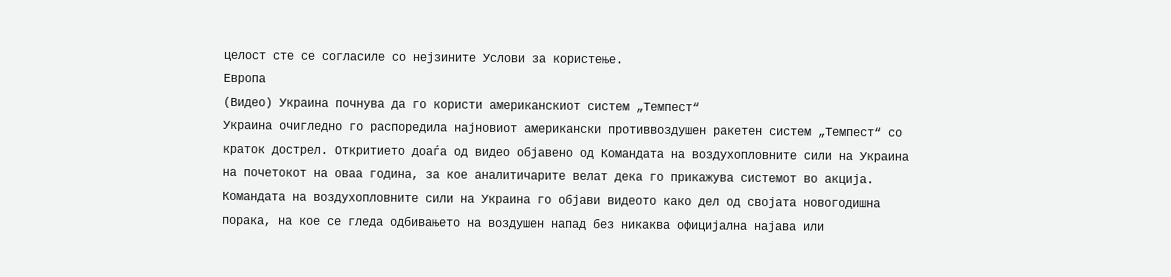целост сте се согласиле со нејзините Услови за користење.
Европа
(Видео) Украина почнува да го користи американскиот систем „Темпест“
Украина очигледно го распоредила најновиот американски противвоздушен ракетен систем „Темпест“ со краток дострел. Откритието доаѓа од видео објавено од Командата на воздухопловните сили на Украина на почетокот на оваа година, за кое аналитичарите велат дека го прикажува системот во акција.
Командата на воздухопловните сили на Украина го објави видеото како дел од својата новогодишна порака, на кое се гледа одбивањето на воздушен напад без никаква официјална најава или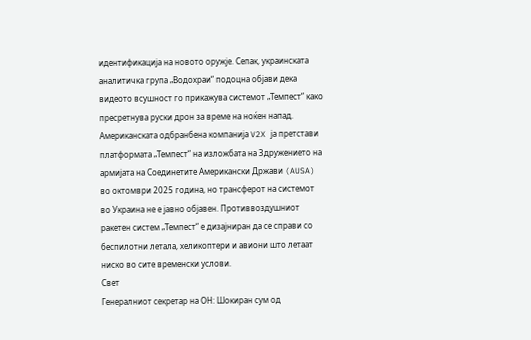идентификација на новото оружје. Сепак, украинската аналитичка група „Водохраи“ подоцна објави дека видеото всушност го прикажува системот „Темпест“ како пресретнува руски дрон за време на ноќен напад.
Американската одбранбена компанија V2X ја претстави платформата „Темпест“ на изложбата на Здружението на армијата на Соединетите Американски Држави (AUSA) во октомври 2025 година, но трансферот на системот во Украина не е јавно објавен. Противвоздушниот ракетен систем „Темпест“ е дизајниран да се справи со беспилотни летала, хеликоптери и авиони што летаат ниско во сите временски услови.
Свет
Генералниот секретар на ОН: Шокиран сум од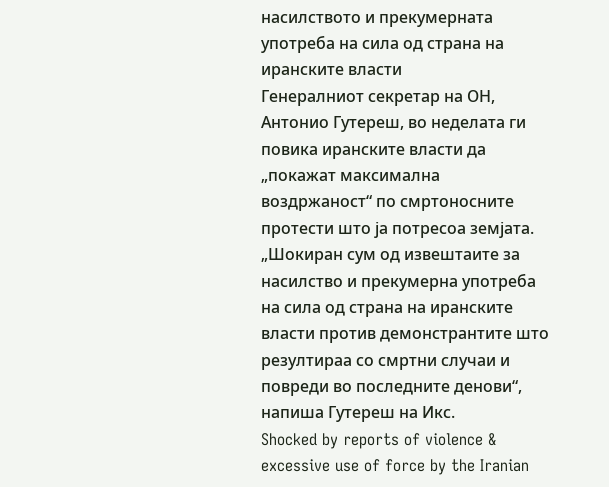насилството и прекумерната употреба на сила од страна на иранските власти
Генералниот секретар на ОН, Антонио Гутереш, во неделата ги повика иранските власти да „покажат максимална воздржаност“ по смртоносните протести што ја потресоа земјата.
„Шокиран сум од извештаите за насилство и прекумерна употреба на сила од страна на иранските власти против демонстрантите што резултираа со смртни случаи и повреди во последните денови“, напиша Гутереш на Икс.
Shocked by reports of violence & excessive use of force by the Iranian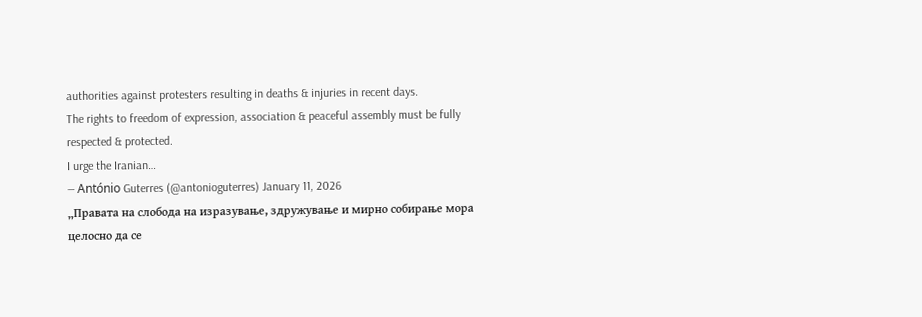authorities against protesters resulting in deaths & injuries in recent days.
The rights to freedom of expression, association & peaceful assembly must be fully respected & protected.
I urge the Iranian…
— António Guterres (@antonioguterres) January 11, 2026
„Правата на слобода на изразување, здружување и мирно собирање мора целосно да се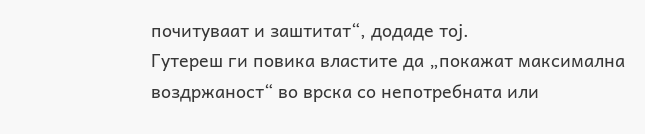почитуваат и заштитат“, додаде тој.
Гутереш ги повика властите да „покажат максимална воздржаност“ во врска со непотребната или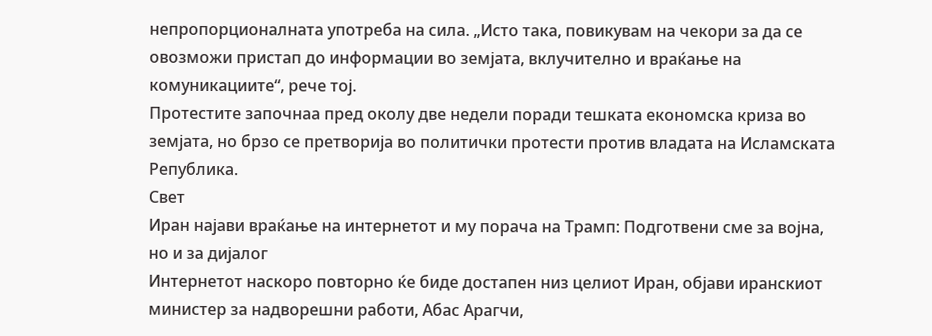непропорционалната употреба на сила. „Исто така, повикувам на чекори за да се овозможи пристап до информации во земјата, вклучително и враќање на комуникациите“, рече тој.
Протестите започнаа пред околу две недели поради тешката економска криза во земјата, но брзо се претворија во политички протести против владата на Исламската Република.
Свет
Иран најави враќање на интернетот и му порача на Трамп: Подготвени сме за војна, но и за дијалог
Интернетот наскоро повторно ќе биде достапен низ целиот Иран, објави иранскиот министер за надворешни работи, Абас Арагчи,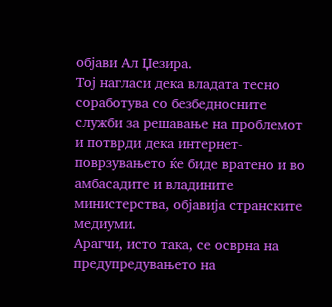објави Ал Џезира.
Тој нагласи дека владата тесно соработува со безбедносните служби за решавање на проблемот и потврди дека интернет-поврзувањето ќе биде вратено и во амбасадите и владините министерства, објавија странските медиуми.
Арагчи, исто така, се осврна на предупредувањето на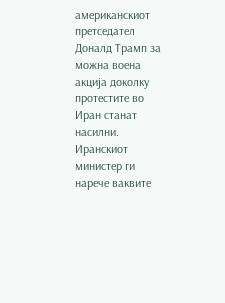американскиот претседател Доналд Трамп за можна воена акција доколку протестите во Иран станат насилни.
Иранскиот министер ги нарече ваквите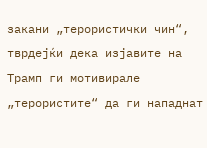закани „терористички чин“, тврдејќи дека изјавите на Трамп ги мотивирале „терористите“ да ги нападнат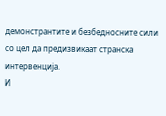демонстрантите и безбедносните сили со цел да предизвикаат странска интервенција.
И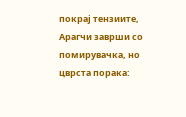покрај тензиите, Арагчи заврши со помирувачка, но цврста порака: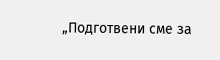„Подготвени сме за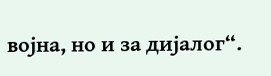војна, но и за дијалог“.